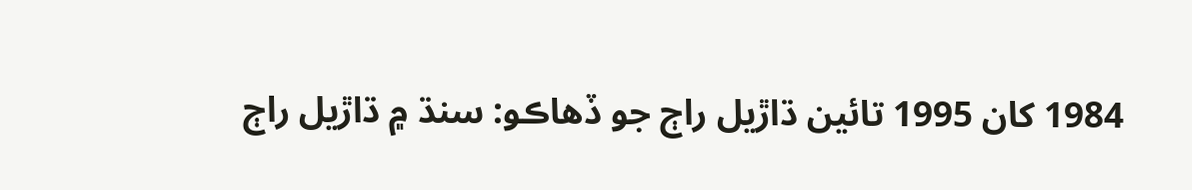1984 کان 1995 تائين ڌاڙيل راڄ جو ڏهاڪو: سنڌ ۾ ڌاڙيل راڄ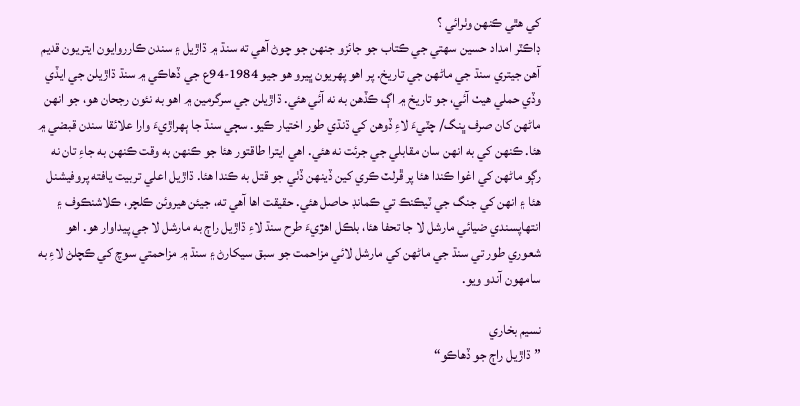کي ھٿي ڪنھن وٺرائي ؟
ڊاڪٽر امداد حسين سهتي جي ڪتاب جو جائزو جنھن جو چوڻ آهي ته سنڌ ۾ ڌاڙيل ۽ سندن ڪارروايون ايتريون قديم آهن جيتري سنڌ جي ماڻهن جي تاريخ. پر اهو پهريون ڀيرو هو جيو 1984-94ع جي ڏهاڪي ۾ سنڌ ڌاڙيلن جي ايڏي وڏي حملي هيٺ آئي، جو تاريخ ۾ اڳ ڪڏهن به نه آئي هئي. ڌاڙيلن جي سرگرمين ۾ اهو به نئون رجحان هو، جو انهن ماڻهن کان صرف ڀنگ/ چٽيءَ لاءِ ڏوهن کي ڌنڌي طور اختيار ڪيو. سڄي سنڌ جا ٻهراڙيءَ وارا علائقا سندن قبضي ۾ هئا. ڪنهن کي به انهن سان مقابلي جي جرئت نه هئي. اهي ايترا طاقتور هئا جو ڪنهن به وقت ڪنهن به جاءِ تان نه رڳو ماڻهن کي اغوا ڪندا هئا پر ڦرلٽ ڪري کين ڏينهن ڏٺي جو قتل به ڪندا هئا. ڌاڙيل اعلي تربيت يافته پروفيشنل هئا ۽ انهن کي جنگ جي ٽيڪنڪ تي ڪمانڊ حاصل هئي. حقيقت اها آهي ته، جيئن هيروئن ڪلچر، ڪلاشنڪوف ۽ انتهاپسندي ضيائي مارشل لا جا تحفا هئا، بلڪل اهڙيءَ طرح سنڌ لاءِ ڌاڙيل راڄ به مارشل لا جي پيداوار هو. اهو شعوري طور تي سنڌ جي ماڻهن کي مارشل لائي مزاحمت جو سبق سيکارڻ ۽ سنڌ ۾ مزاحمتي سوچ کي ڪچلڻ لاءِ به سامهون آندو ويو.

نسيم بخاري
”ڌاڙيل راڄ جو ڏھاڪو“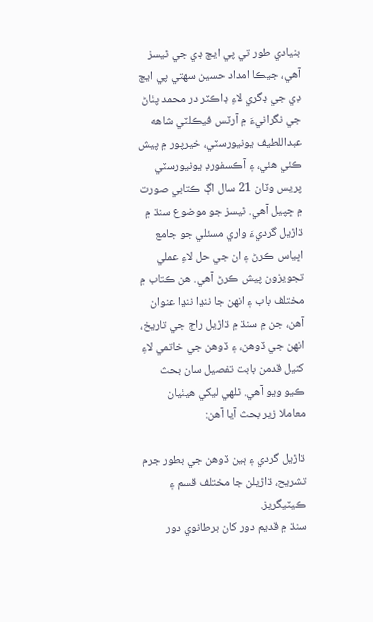بنيادي طور تي پي ايڇ ڊي جي ٿيسز آهي، جيڪا امداد حسين سهتي پي ايڇ ڊي جي ڊگري لاءِ ڊاڪٽر در محمد پٺاڻ جي نگرانيءَ ۾ آرٽس فيڪلٽي شاهه عبداللطيف يونيورسٽي، خيرپور ۾ پيش ڪئي هئي، ۽ آڪسفورڊ يونيورسٽي پريس وٽان 21 سال اڳ ڪتابي صورت ۾ ڇپيل آهي. ٿيسز جو موضوع سنڌ ۾ ڌاڙيل گرديءَ واري مسئلي جو جامع اڀياس ڪرڻ ۽ ان جي حل لاءِ عملي تجويزون پيش ڪرڻ آهي. ھن ڪتاب ۾ مختلف باب ۽ انهن جا ننڍا ننڍا عنوان آھن، جن ۾ سنڌ ۾ ڌاڙيل راڄ جي تاريخ، انهن جي ڏوهن، ۽ ڏوهن جي خاتمي لاءِ کنيل قدمن بابت تفصيل سان بحث ڪيو ويو آهي. ٿلهي ليکي هيٺيان معاملا زير بحث آيا آهن:

ڌاڙيل گردي ۽ ٻين ڏوهن جي بطور جرم تشريح، ڌاڙيلن جا مختلف قسم ۽ ڪيٽيگريز.
سنڌ ۾ قديم دور کان برطانوي دور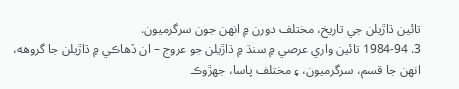تائين ڌاڙيلن جي تاريخ، مختلف دورن ۾ انهن جون سرگرميون.
3. 1984-94 تائين واري عرصي ۾ سنڌ ۾ ڌاڙيلن جو عروج – ان ڏهاڪي ۾ ڌاڙيلن جا گروهه، انهن جا قسم، سرگرميون، ۽ مختلف پاسا، جهڙوڪ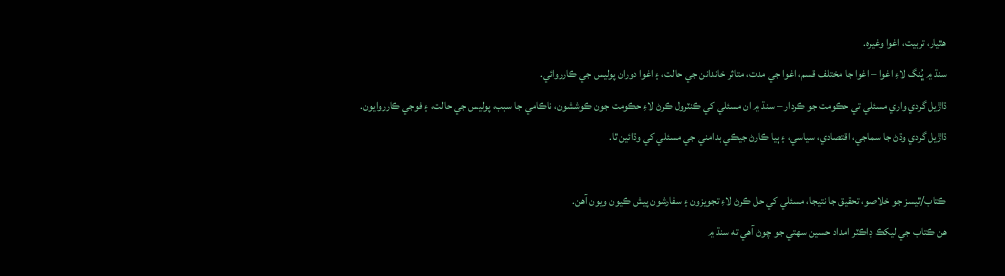هٿيار، تربيت، اغوا وغيره.
سنڌ ۾ ڀُنگ لاءِ اغوا – اغوا جا مختلف قسم، اغوا جي مدت، متاثر خاندانن جي حالت، ۽ اغوا دوران پوليس جي ڪارروائي.
ڌاڙيل گردي واري مسئلي تي حڪومت جو ڪردار – سنڌ ۾ ان مسئلي کي ڪنٽرول ڪرڻ لاءِ حڪومت جون ڪوششون، ناڪامي جا سبب، پوليس جي حالت، ۽ فوجي ڪارروايون.
ڌاڙيل گردي وڌڻ جا سماجي، اقتصادي، سياسي، ۽ ٻيا ڪارڻ جيڪي بدامني جي مسئلي کي وڌائين ٿا.

ڪتاب/ٿيسز جو خلاصو، تحقيق جا نتيجا، مسئلي کي حل ڪرڻ لاءِ تجويزون ۽ سفارشون پيش ڪيون ويون آهن.
هن ڪتاب جي ليکڪ ڊاڪٽر امداد حسين سهتي جو چوڻ آهي ته سنڌ ۾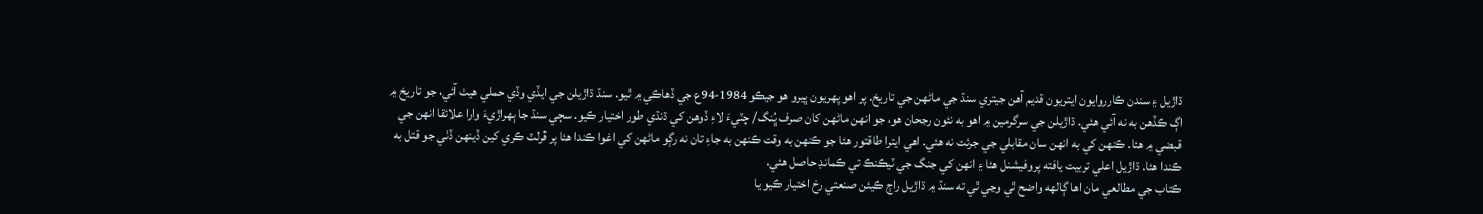ڌاڙيل ۽ سندن ڪارروايون ايتريون قديم آهن جيتري سنڌ جي ماڻهن جي تاريخ. پر اهو پهريون ڀيرو هو جيڪو 1984-94ع جي ڏهاڪي ۾ ٿيو. سنڌ ڌاڙيلن جي ايڏي وڏي حملي هيٺ آئي، جو تاريخ ۾ اڳ ڪڏهن به نه آئي هئي. ڌاڙيلن جي سرگرمين ۾ اهو به نئون رجحان هو، جو انهن ماڻهن کان صرف ڀُنگ/ چٽيءَ لاءِ ڏوهن کي ڌنڌي طور اختيار ڪيو. سڄي سنڌ جا ٻهراڙيءَ وارا علائقا انهن جي قبضي ۾ هئا. ڪنهن کي به انهن سان مقابلي جي جرئت نه هئي. اهي ايترا طاقتور هئا جو ڪنهن به وقت ڪنهن به جاءِ تان نه رڳو ماڻهن کي اغوا ڪندا هئا پر ڦرلٽ ڪري کين ڏينهن ڏٺي جو قتل به ڪندا هئا. ڌاڙيل اعلي تربيت يافته پروفيشنل هئا ۽ انهن کي جنگ جي ٽيڪنڪ تي ڪمانڊ حاصل هئي.
ڪتاب جي مطالعي مان اها ڳالهه واضح ٿي وڃي ٿي ته سنڌ ۾ ڌاڙيل راڄ ڪيئن صنعتي رخ اختيار ڪيو يا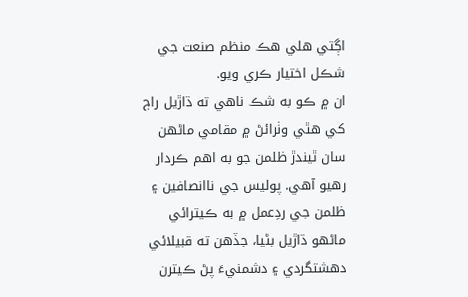اڳتي هلي هڪ منظم صنعت جي شڪل اختيار ڪري ويو.
ان ۾ ڪو به شڪ ناهي ته ڌاڙيل راڄ کي هٿي وٺرائڻ ۾ مقامي ماڻهن سان ٿيندڙ ظلمن جو به اهم ڪردار رهيو آهي. پوليس جي ناانصافين ۽ ظلمن جي ردِعمل ۾ به ڪيترائي ماڻهو ڌاڙيل بڻيا، جڏهن ته قبيلائي دهشتگردي ۽ دشمنيءَ پڻ ڪيترن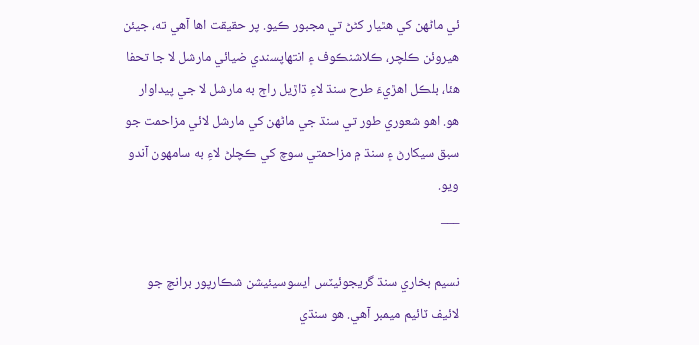ئي ماڻهن کي هٿيار کڻڻ تي مجبور ڪيو. پر حقيقت اها آهي ته، جيئن هيروئن ڪلچر، ڪلاشنڪوف ۽ انتهاپسندي ضيائي مارشل لا جا تحفا هئا، بلڪل اهڙيءَ طرح سنڌ لاءِ ڌاڙيل راڄ به مارشل لا جي پيداوار هو. اهو شعوري طور تي سنڌ جي ماڻهن کي مارشل لائي مزاحمت جو سبق سيکارڻ ۽ سنڌ ۾ مزاحمتي سوچ کي ڪچلڻ لاءِ به سامهون آندو ويو.
___

نسيم بخاري سنڌ گريجوئيٽس ايسوسيئيشن شڪارپور برانچ جو لائيف ٽائيم ميمبر آهي. هو سنڌي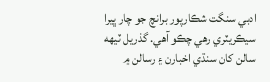ادبي سنگت شڪارپور برانچ جو چار ڀيرا سيڪريٽري رهي چڪو آهي. گذريل ٽيهه سالن کان سنڌي اخبارن ۽ رسالن ۾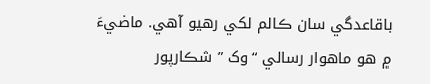باقاعدگي سان ڪالم لکي رهيو آهي. ماضيءَ ۾ هو ماهوار رسالي “وک ” شڪارپور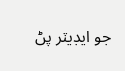جو ايڊيٽر پڻ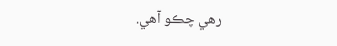رهي چڪو آهي.